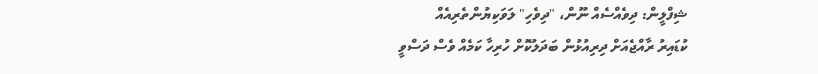ޝިފްލީން: ދިވެއްސެއް ނޫން، "ދިވެހި" ލަވަކިޔުންތެރިއެއް
ކުޑައިރު ރާއްޖެއަށް ދިރިއުޅުން ބަދަލުކޮށް ހުރިހާ ކަމެއް ވެސް ދަސްވީ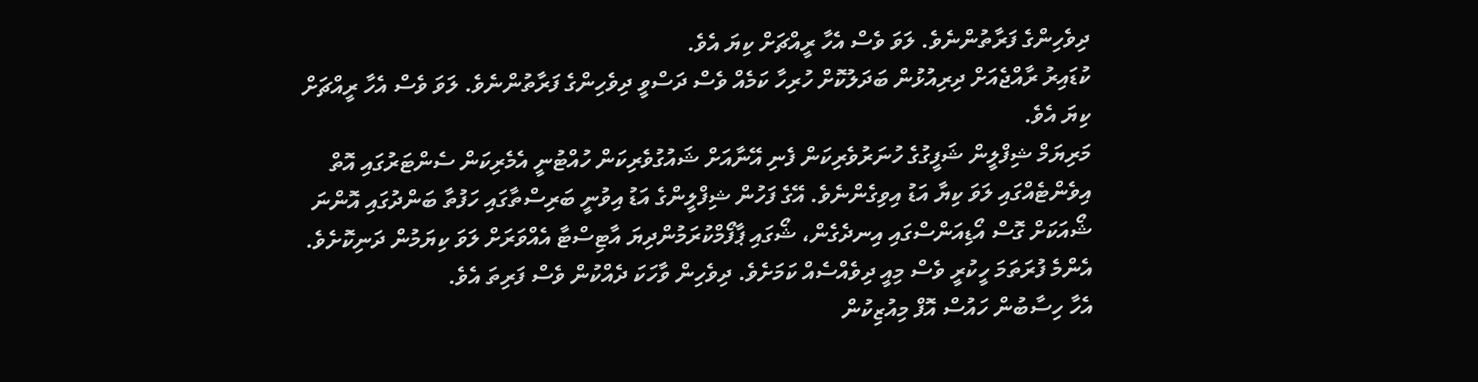ދިވެހިންގެ ފަރާތުންނެވެ. ލަވަ ވެސް އެހާ ރީއްޗަށް ކިޔަ އެވެ.
ކުޑައިރު ރާއްޖެއަށް ދިރިއުޅުން ބަދަލުކޮށް ހުރިހާ ކަމެއް ވެސް ދަސްވީ ދިވެހިންގެ ފަރާތުންނެވެ. ލަވަ ވެސް އެހާ ރީއްޗަށް ކިޔަ އެވެ.
މަރިޔަމް ޝިފްލީން ޝަފީގުގެ ހުނަރުވެރިކަން ފެނި އޭނާއަށް ޝައުގުވެރިކަން ހުއްޓުނީ އެމެރިކަން ސެންޓަރުގައި އޮތް އިވެންޓެއްގައި ލަވަ ކިޔާ އަޑު އިވިގެންނެވެ. އޭގެ ފަހުން ޝިފްލީންގެ އަޑު އިވުނީ ބަރިސްތާގައި ހަފުތާ ބަންދުގައި އޮންނަ ޝޯއަކަށް ގޮސް އޯޑިއަންސްގައި އިނދެގެން، ޝޯގައި ޕާފޯމްކުރަމުންދިޔަ އާޓިސްޓާ އެއްވަރަށް ލަވަ ކިޔަމުން ދަނިކޮށެވެ. އެންމެ ފުރަތަމަ ހީކުރީ ވެސް މިއީ ދިވެއްސެއް ކަމަށެވެ. ދިވެހިން ވާހަކަ ދެއްކުން ވެސް ފަރިތަ އެވެ.
އެހާ ހިސާބުން ހައުސް އޮފް މިއުޒިކުން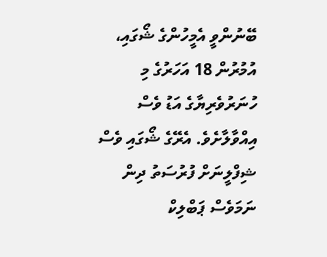ބޭނުންވީ އެމީހުންގެ ޝޯގައި، އުމުރުން 18 އަހަރުގެ މި ހުނަރުވެރިޔާގެ އަޑު ވެސް އިއްވާލާށެވެ. އެރޭގެ ޝޯގައި ވެސް ޝިފްލީނަށް ފުރުސަތު ދިން ނަމަވެސް ޕަބްލިކް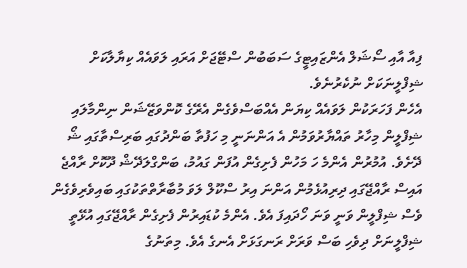ފިއާ އާއި ސޯޝަލް އެންޒައިޓީގެ ސަބަބުން ސްޓޭޖަށް އަރައި ލަވައެއް ކިޔާލާކަށް ޝިފްލީނަކަށް ނުކެރުނެވެ.
އެހެން ފަހަރަކުން ލަވައެއް ކިޔަން އެއްބަސްވެގެން އެރޭގެ ކޮންވަޒޭޝަން ނިންމާލައި ޝިފްލީން މިހާރު ތައްޔާރުވަމުން އެ އަންނަނީ މި ހަފުތާ ބަންދުގައި ބަރިސްތާގައި ޝޯ ދޭށެވެ. އުމުރުން އެންމެ ހަ މަހުން ފެށިގެން އުފަން ގައުމު، ބަންގްލަދޭޝް ދޫކޮށް ރާއްޖެ އައިސް ރާއްޖޭގައި ދިރިއުޅެމުން އަންނަ އިރު ސްކޫލް ލަވަ މުބާރާތްތަކުގައި ބައިވެރިވެގެން ވެސް ޝިފްލީން ވަނީ ވަނަ ހޯދައިފަ އެވެ. އެންމެ ކުޑައިރުން ފެށިގެން ރާއްޖޭގައި އުޅޭތީ ޝިފްލީނަށް ދިވެހި ބަސް ވަރަށް ރަނގަޅަށް އެނގެ އެވެ. މިތަނުގެ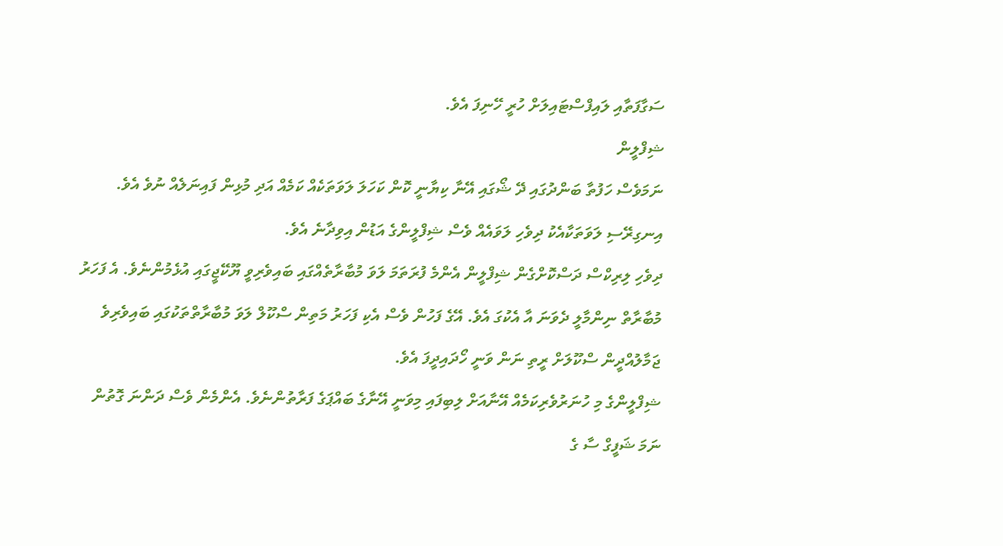ސަގާފަތާއި ލައިފްސްޓައިލަށް ހުރީ ހޭނިފަ އެވެ.
ޝިފްލީން
ނަމަވެސް ހަފުތާ ބަންދުގައި ދޭ ޝޯގައި އޭނާ ކިޔާނީ ކޮން ކަހަލަ ލަވަތަކެއް ކަމެއް އަދި މުޅިން ފައިނަލެއް ނުވެ އެވެ. އިނގިރޭސި ލަވަތަކާއެކު ދިވެހި ލަވައެއް ވެސް ޝިފްލީންގެ އަޑުން އިވިދާނެ އެވެ.
ދިވެހި ލިރިކްސް ދަސްކޮށްގެން ޝިފްލީން އެންމެ ފުރަތަމަ ލަވަ މުބާރާތެއްގައި ބައިވެރިވީ ޔޫކޭޖީގައި އުޅެމުންނެވެ. އެ ފަހަރު މުބާރާތް ނިންމާލީ ދެވަނަ އާ އެކުގަ އެވެ. އޭގެ ފަހުން ވެސް އެކި ފަހަރު މަތިން ސްކޫލް ލަވަ މުބާރާތްތަކުގައި ބައިވެރިވެ ޖަމާލުއްދީން ސްކޫލަށް ރީތި ނަން ވަނީ ހޯދައިދީފަ އެވެ.
ޝިފްލީންގެ މި ހުނަރުވެރިކަމެއް އޭނާއަށް ލިބިފައި މިވަނީ އޭނާގެ ބައްޕަގެ ފަރާތުންނެވެ. އެންމެން ވެސް ދަންނަ ގޮތުން ނަމަ ޝަފީގް ސާ ގެ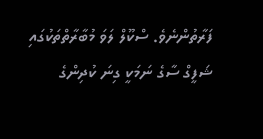ފަރާތުންނެވެ. ސްކޫލް ލަވަ މުބާރާތްތަކުގައި ޝަފީގް ސާގެ ނަމަކީ ގިނަ ކުދިންގެ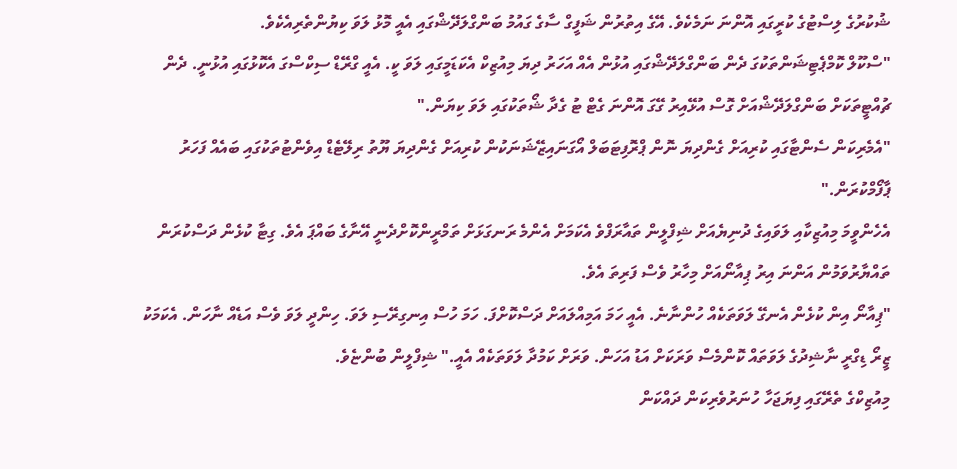ޝުކުރުގެ ލިސްޓުގެ ކުރީގައި އޮންނަ ނަމެކެވެ. އޭގެ އިތުރުން ޝަފީގް ސާގެ ގައުމު ބަންގްލަދޭޝްގައި އެއީ މޮޅު ލަވަ ކިޔުންތެރިއެކެވެ.
"ސްކޫލް ކޮމްޕެޓިޝަންތަކުގަ ދެން ބަންގްލަދޭޝްގައި އުޅުން އެއް އަހަރު ދިޔަ މިއުޒިކް އެކަޑަމީގައި ލަވަ ކީ. އެއީ ގްރޭޑް ސިކްސްގަ އެކޮޅުގައި އުޅުނީ. ދެން ޗުއްޓީތަކަށް ބަންގްލަދޭޝްއަށް ގޮސް އުޅޭއިރު ގޭގަ އޮންނަ ގެޓް ޓު ގެދާ ޝޯތަކުގައި ލަވަ ކިޔަން."
"އެމެރިކަން ސެންޓާގައި ކުރިއަށް ގެންދިޔަ ނޮން ޕްރޮފިޓަބަލް އޯގަނައިޒޭޝަނަކުން ކުރިއަށް ގެންދިޔަ ޔޫތު ރިލޭޓެޑް އިވެންޓުތަކުގައި ބައެއް ފަހަރު ޕާފޯމްކުރަން."
އެހެންވީމަ މިއުޒިކާއި ލަވައިގެ ދުނިޔެއަށް ޝިފްލީން ތައާރަފްވެ އެކަމަށް އެންމެ ރަނގަޅަށް ތަމްރީންކޮށްދެނީ އޭނާގެ ބައްޕަ އެވެ. ގިޓާ ކުޅެން ދަސްކުރަން ތައްޔާރުވަމުން އަންނަ އިރު ޕިއާނޯއަށް މިހާރު ވެސް ފަރިތަ އެވެ.
"ޕިއާނޯ އިން ކުޅެން އެނގޭ ލަވަތަކެއް ހުންނާނެ. އެއީ ހަމަ އަމިއްލައަށް ދަސްކޮށްފަ. ހަމަ ހުސް އިނގިރޭސި ލަވަ. ހިންދީ ލަވަ ވެސް އަޑެއް ނާހަން. އެކަމަކު ޒީރޯ ޑިގްރީ ނާޝިދުގެ ލަވަތައް ކޮންމެސް ވަރަކަށް އަޑު އަހަން. ވަރަށް ކަމުދާ ލަވަތަކެއް އެއީ." ޝިފްލީން ބުންޏެވެ.
މިއުޒިކްގެ ތެރޭގައި ފިޔަޖަހާ ހުނަރުވެރިކަން ދައްކަން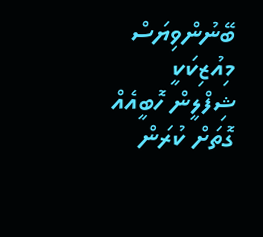ބޭނުންވިޔަސް މިއުޒިކަކީ ޝިފްލީން ހޮބީއެއް ގޮތަށް ކުރަން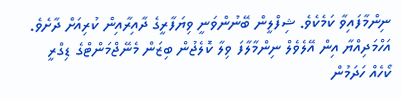ނިންމާފައިވާ ކަމެކެވެ. ޝިފްލީން ބޭނުންވަނީ ވިޔަފާރީގެ ދާއިރާއިން ކުރިއަށް ދާށެވެ. އަހްމަދިއްޔާ އިން އޭލެވެލް ނިންމާލާފަ ވިލާ ކޮލެޖުން ބިޒަން މެނޭޖްމަންޓްގެ ޑިގްރީ ކޯހެއް ހަދަމުން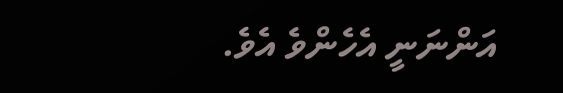އަންނަނީ އެހެންވެ އެވެ.